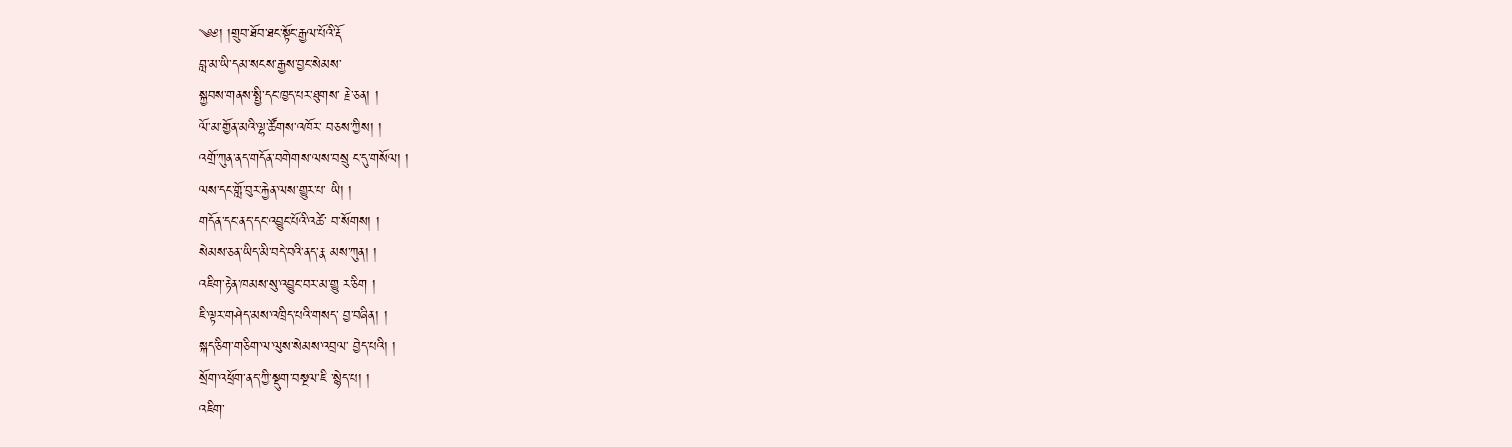༄༅། །གྲུབ་ཐོབ་ཐང་སྟོང་རྒྱལ་པོའི་རྡོ
བླ་མ་ཡི་དམ་སངས་རྒྱས་བྱང་སེམས་
སྐྱབས་གནས་སྤྱི་དང་ཁྱད་པར་ཐུགས་ རྗེ་ཅན། །
ལོ་མ་གྱོན་མའི་ལྷ་ཚོགས་འཁོར་ བཅས་ཀྱིས། །
འགྲོ་ཀུན་ནད་གདོན་བགེགས་ལས་བསྲུ ང་དུ་གསོལ། །
ལས་དང་གློ་བུར་རྐྱེན་ལས་གྱུར་པ་ ཡི། །
གདོན་དང་ནད་དང་འབྱུང་པོའི་འཚེ་ བ་སོགས། །
སེམས་ཅན་ཡིད་མི་བདེ་བའི་ནད་རྣ མས་ཀུན། །
འཇིག་རྟེན་ཁམས་སུ་འབྱུང་བར་མ་གྱུ ར་ཅིག །
ཇི་ལྟར་གཤེད་མས་འཁྲིད་པའི་གསད་ བྱ་བཞིན། །
སྐད་ཅིག་གཅིག་ལ་ལུས་སེམས་འབྲལ་ བྱེད་པའི། །
སྲོག་འཕྲོག་ནད་ཀྱི་སྡུག་བསྔལ་ཇི ་སྙེད་པ། །
འཇིག་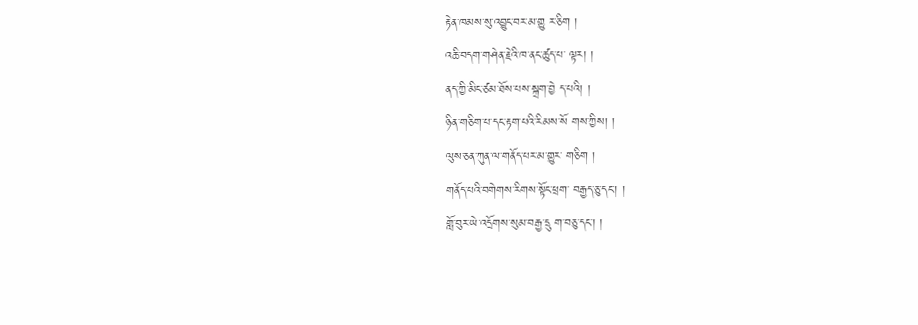རྟེན་ཁམས་སུ་འབྱུང་བར་མ་གྱུ ར་ཅིག །
འཆི་བདག་གཤེན་རྗེའི་ཁ་ནང་ཚུད་པ་ ལྟར། །
ནད་ཀྱི་མིང་ཙམ་ཐོས་པས་སྐྲག་བྱེ ད་པའི། །
ཉིན་གཅིག་པ་དང་རྟག་པའི་རིམས་སོ གས་ཀྱིས། །
ལུས་ཅན་ཀུན་ལ་གནོད་པར་མ་གྱུར་ གཅིག །
གནོད་པའི་བགེགས་རིགས་སྟོང་ཕྲག་ བརྒྱད་ཅུ་དང་། །
གློ་བུར་ཡེ་འདྲོགས་སུམ་བརྒྱ་དྲུ ག་བཅུ་དང་། །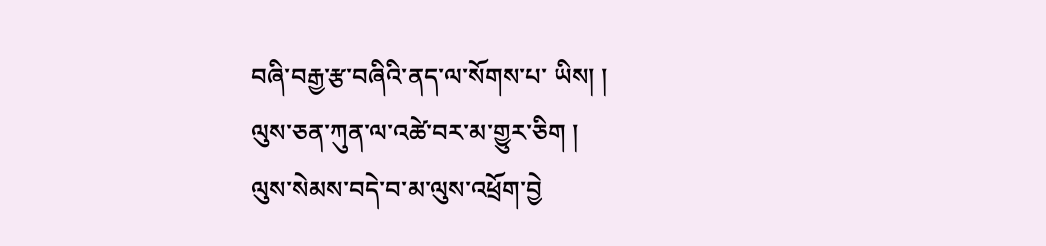བཞི་བརྒྱ་རྩ་བཞིའི་ནད་ལ་སོགས་པ་ ཡིས། །
ལུས་ཅན་ཀུན་ལ་འཚེ་བར་མ་གྱུར་ཅིག །
ལུས་སེམས་བདེ་བ་མ་ལུས་འཕྲོག་བྱེ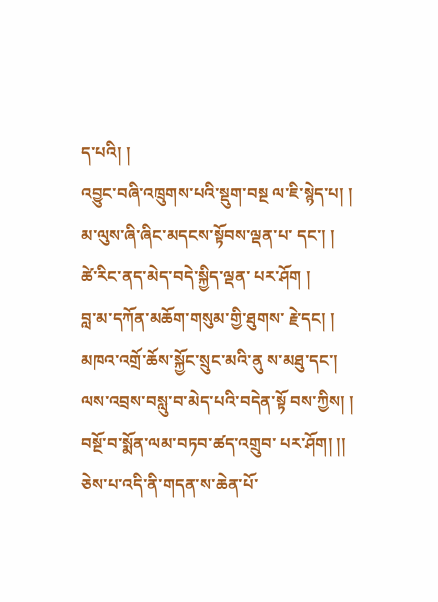ད་པའི། །
འབྱུང་བཞི་འཁྲུགས་པའི་སྡུག་བསྔ ལ་ཇི་སྙེད་པ། །
མ་ལུས་ཞི་ཞིང་མདངས་སྟོབས་ལྡན་པ་ དང་། །
ཚེ་རིང་ནད་མེད་བདེ་སྐྱིད་ལྡན་ པར་ཤོག །
བླ་མ་དཀོན་མཆོག་གསུམ་གྱི་ཐུགས་ རྗེ་དང། །
མཁའ་འགྲོ་ཆོས་སྐྱོང་སྲུང་མའི་ནུ ས་མཐུ་དང་།
ལས་འབྲས་བསླུ་བ་མེད་པའི་བདེན་སྟོ བས་ཀྱིས། །
བསྔོ་བ་སྨོན་ལམ་བཏབ་ཚད་འགྲུབ་ པར་ཤོག། །།
ཅེས་པ་འདི་ནི་གདན་ས་ཆེན་པོ་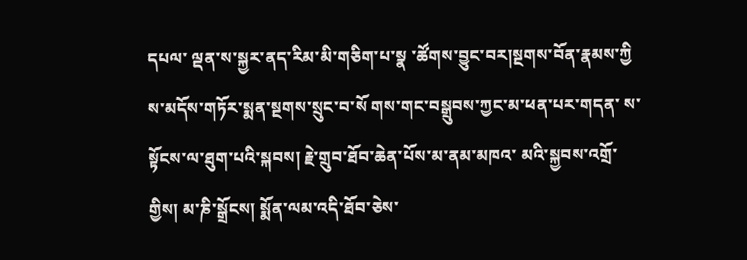དཔལ་ ལྡན་ས་སྐྱར་ནད་རིམ་མི་གཅིག་པ་སྣ ་ཚོགས་བྱུང་བར།སྔགས་བོན་རྣམས་ཀྱི ས་མདོས་གཏོར་སྨན་སྔགས་སྲུང་བ་སོ གས་གང་བསྒྲུབས་ཀྱང་མ་ཕན་པར་གདན་ ས་སྟོངས་ལ་ཐུག་པའི་སྐབས། རྗེ་གྲུབ་ཐོབ་ཆེན་པོས་མ་ནམ་མཁའ་ མའི་སྐྱབས་འགྲོ་གྱིས། མ་ཎི་སྒྲོངས། སྨོན་ལམ་འདི་ཐོབ་ཅེས་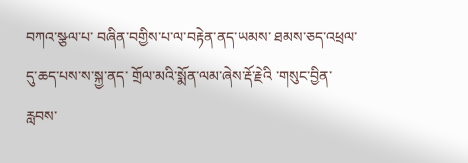བཀའ་སྩལ་པ་ བཞིན་བགྱིས་པ་ལ་བརྟེན་ནད་ཡམས་ ཐམས་ཅད་འཕྲལ་དུ་ཆད་པས་ས་སྐྱ་ནད་ གྲོལ་མའི་སྨོན་ལམ་ཞེས་རྡོ་རྗེའི ་གསུང་བྱིན་རླབས་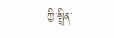ཀྱི་སྤྲིན་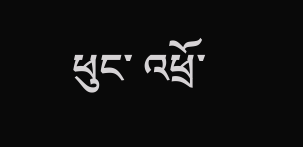ཕུང་ འཕྲོ་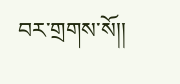བར་གྲགས་སོ།།